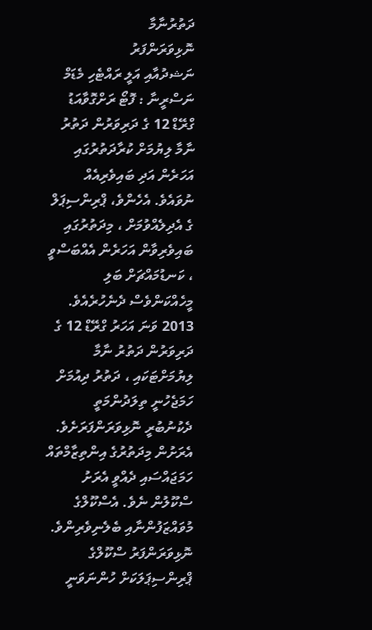ދަތުރުނާމާ
ނޮޅިވަރަންފަރު
ނަޝދުއާއި އަލީ ރައްޓެހި މެޑަމް ނަސްރީނާ : ފޮޓޯ ރަށްގޮވާއަޑު
ގްރޭޑް 12 ގެ ދަރިވަރުން ދަތުރު ނާމާ ލިޔުމަށް ކުރާދަތުރުގައި އަހަރެން އަދި ބައިވެރިއެއް ނުވައެވެ. އެހެންވެ، ޕްރިންސިޕަލް ގެ އެދިލެއްވުމަށް ، މިދަތުރުގައި ބައިވެރިވާން އަހަރެން އެއްބަސްވީ ، ކަނޑުމައްޗަށް ބަލި މީހެއްކަންވެސް ދެނެހުރެއެވެ.
2013 ވަނަ އަހަރު ގްރޭޑް 12 ގެ ދަރިވަރުން ދަތުރު ނާމާ ލިޔުމަށްޓަކައި ، ދަތުރު ދިއުމަށް ހަމަޖެހުނީ ތިލަދުންމަތީ ދެކުނުބުރީ ނޮޅިވަރަންފަރަށެވެ. އެރަށުން މިދަތުރުގެ އިންތިޒާމްތައް ހަމަޖައްސައި ދެއްވީ އެރަށު ސްކޫލުން ނެވެ. އެސްކޫލްގެ މުވައްޒަފުންނާއި ބެލެނިވެރިންވެ.
ނޮޅިވަރަންފަރު ސްކޫލްގެ ޕްރިންސިޕަލަކަށް ހުންނަވަނީ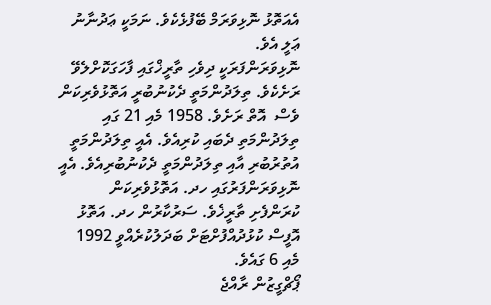އެއަތޮޅު ނޮޅިވަރަމް ބޭފުޅެކެވެ. ނަމަކީ ޢަދުނާނު ޢަލީ އެވެ.
ނޮޅިވަރަންފަރަކީ ދިވެހި ތާރީޚްގައި ފާހަގަކޮށްލެވޭ ރަށެކެވެ. ތިލަދުންމަތީ ދެކުނުބުރީ އަތޮޅުވެރިކަން ވެސް  އޮތް ރަށެވެ. 1958 މެއި 21 ގައި ތިލަދުންމަތި ދެބައި ކުރިއެވެ. އެއީ ތިލަދުންމަތީ އުތުރުބުރި އާއި ތިލަދުންމަތީ ދެކުނުބުރިއެވެ. އެއީ ނޮޅިވަރަންފަރުގައި ހދ. އަތޮޅުވެރިކަން ކުރަންފެށި ތާރީޚެވެ. ސަރުކާރުން ހދ. އަތޮޅު އޮފީސް ކުޅުދުއްފުށްޓަށް ބަދަލުކުރެއްވީ 1992 މެއި 6 ގައެވެ.
ޕޯޗްގީޒުން ރާއްޖެ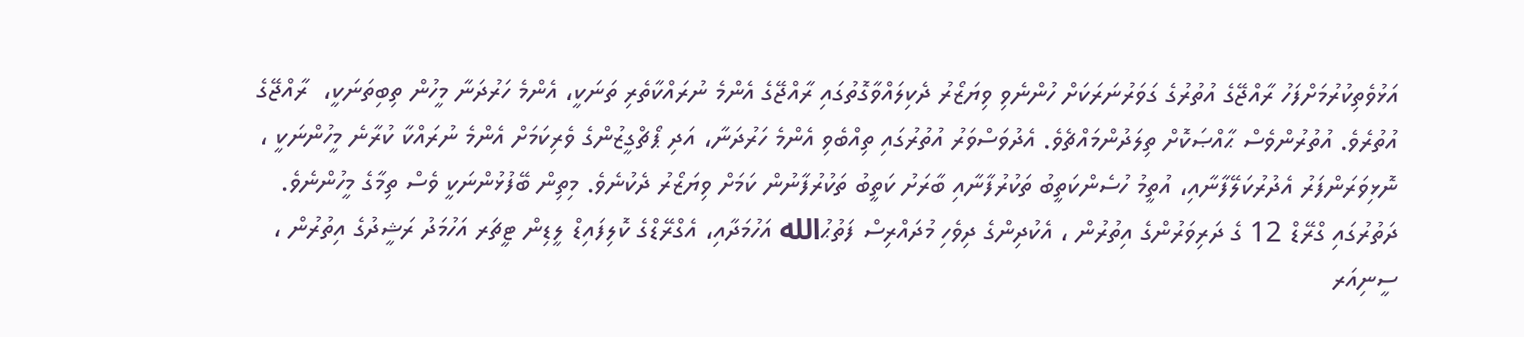އަޅުވެތިކުރުމަށްފަހު ރާއްޖޭގެ އުތުރުގެ ގަވަރުނަރަކަށް ހުންނެވި ވިޔަޒޯރު ދެކިލައްވާގޮތުގައި ރާއްޖޭގެ އެންމެ ނުރައްކާތެރި ތަނަކީ، އެންމެ ހަރުދަނާ މީހުން ތިބިތަނަކީ،  ރާއްޖޭގެ އުތުރެވެ. އުތުރުންވެސް ޙާއްޞަކޮށް ތިލަދުންމައްޗެވެ. އެދުވަސްވަރު އުތުރުގައި ތިއްބެވި އެންމެ ހަރުދަނާ، އަދި ޕޯޗްގީޒުންގެ ވެރިކަމަށް އެންމެ ނުރައްކާ ކުރާނެ މީހުންނަކީ ، ނޮޅިވަރަންފަރު އެދުރުކަލޭފާނާއި، އުތީމު ހުސެންކަތީބު ތަކުރުފާނާއި ބާރަށު ކަތީބު ތަކުރުފާނުން ކަމަށް ވިޔަޒޯރު ދެކުނެވެ. މިތިން ބޭފުޅުންނަކީ ވެސް ތިމާގެ މީހުންނެވެ.
ދަތުރުގައި ގްރޭޑް 12 ގެ ދަރިވަރުންގެ އިތުރުން ، އެކުދިންގެ ދިވެހި މުދައްރިސް ފަތުޙުالله އަހުމަދާއި، އެގްރޭޑްގެ ކޮލިފައިޑް ލީޑިން ޓީޗަރ އަހުމަދު ރަޝީދުގެ އިތުރުން ، ސީނިއަރ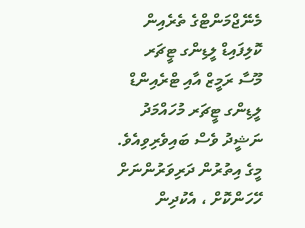މެނޭޖްމަންޓްގެ ތެރެއިން ކޮލިފައިޑް ލީޑިންގ ޓީޗަރ މޫސާ ރަމީޒް އާއި ޓްރެއިންޑް ލީޑިންގ ޓީޗަރ މުހައްމަދު ނަޝީދު ވެސް ބައިވެރިވިއެވެ.
މީގެ އިތުރުން ދަރިވަރުންނަށް ހޭހަންކޮށް ، އެކުދިން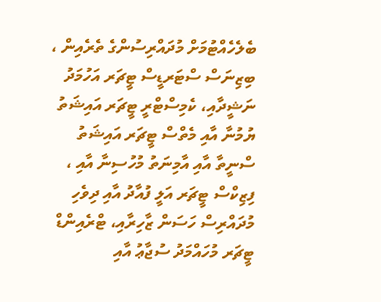ބެލެހެއްޓުމަށް މުދައްރިސުންގެ ތެރެއިން ، ބިޒިނަސް ސްޓަރޑީސް ޓީޗަރ އަހުމަދު ނަޝީދާއި، ކެމިސްޓްރީ ޓީޗަރ އައިޝަތު ޔުމުނާ އާއި މެތްސް ޓީޗަރ އައިޝަތު ސްނީތާ އާއި އާމިނަތު މުހުސިނާ އާއި ، ފިޒިކްސް ޓީޗަރ އަލީ ފުއާދު އާއި ދިވެހި މުދައްރިސް ހަސަން ޒާހިރާއި، ޓްރެއިންޑް ޓީޗަރ މުހައްމަދު ސުޖާޢު އާއި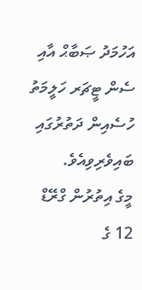އަހުމަދު ޞަބާޙް އާއި ސެން ޓީޗަރ ހަލީމަތު ހުސެއިން ދަތުރުގައި ބައިވެރިވިއެވެ.
މީގެ އިތުރުން ގްރޭޑް 12 ގެ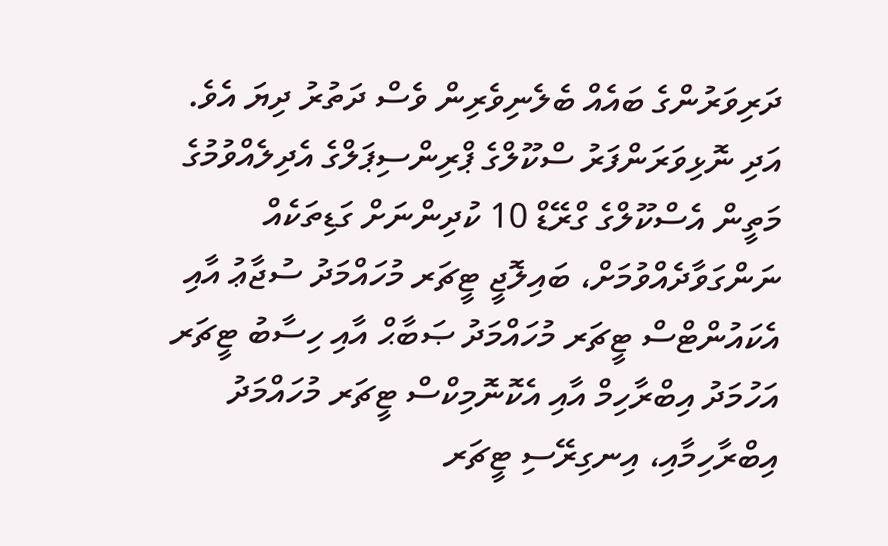ދަރިވަރުންގެ ބައެއް ބެލެނިވެރިން ވެސް ދަތުރު ދިޔަ އެވެ.
އަދި ނޮޅިވަރަންފަރު ސްކޫލްގެ ޕްރިންސިޕަލްގެ އެދިލެއްވުމުގެ މަތީން އެސްކޫލްގެ ގްރޭޑް 10 ކުދިންނަށް ގަޑިތަކެއް ނަންގަވާދެއްވުމަށް، ބައިލޮޖީ ޓީޗަރ މުހައްމަދު ސުޖާޢު އާއި އެކައުންޓްސް ޓީޗަރ މުހައްމަދު ޞަބާޙް އާއި ހިސާބު ޓީޗަރ އަހުމަދު އިބްރާހިމް އާއި އެކޮނޮމިކްސް ޓީޗަރ މުހައްމަދު އިބްރާހިމާއި، އިނގިރޭސި ޓީޗަރ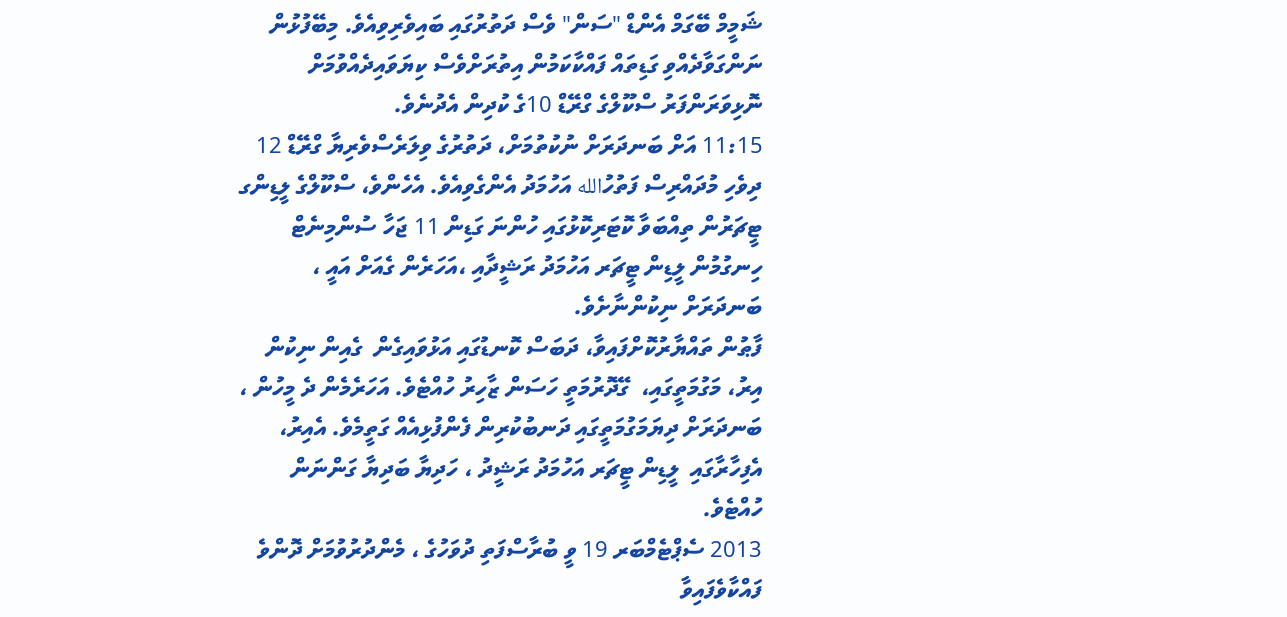ޝަމީމް ބޭގަމް އެންޑް "ސަން" ވެސް ދަތުރުގައި ބައިވެރިވިއެވެ. މިބޭފުޅުން ނަންގަވާދެއްވި ގަޑިތައް ފައްކާކަމުން އިތުރަށްވެސް ކިޔަވައިދެއްވުމަށް ނޮޅިވަރަންފަރު ސްކޫލްގެ ގްރޭޑް 10ގެ ކުދިން އެދުނެވެ.
11:15 އަށް ބަނދަރަށް ނުކުތުމަށް، ދަތުރުގެ ވިލަރެސްވެރިޔާ ގްރޭޑް 12 ދިވެހި މުދައްރިސް ފަތުހުالله އަހުމަދު އެންގެވިއެވެ. އެހެންވެ، ސްކޫލްގެ ލީޑިންގ ޓީޗަރުން ތިއްބަވާ ކޮޓަރިކޮޅުގައި ހުންނަ ގަޑިން 11 ޖަހާ ސުންމިނެޓް ހިނގުމުން ލީޑިން ޓީޗަރ އަހުމަދު ރަޝީދާއި ،އަހަރެން ގެއަށް އައީ ، ބަނދަރަށް ނިކުންނާށެވެ.
ފާޠުން ތައްޔާރުކޮށްފައިވާ، ދަބަސް ކޮނޑުގައި އަޅުވައިގެން  ގެއިން ނިކުން އިރު، މަގުމަތީގައި،  ގޭދޮރުމަތީ ހަސަން ޒާހިރު ހުއްޓެވެ. އަހަރެމެން ދެ މީހުން ، ބަނދަރަށް ދިޔަމަގުމަތީގައި ދަނބުކުރިން ފެންފުޅިއެއް ގަތީމެވެ. އެއިރު، އެފިހާރާގައި  ލީޑިން ޓީޗަރ އަހުމަދު ރަޝީދު ، ހަދިޔާ ބަދިޔާ ގަންނަން ހުއްޓެވެ.
2013 ސެޕްޓެމްބަރ 19 ވީ ބުރާސްފަތި ދުވަހުގެ ، މެންދުރުވުމަށް ދޮންވެ ފައްކާވެފައިވާ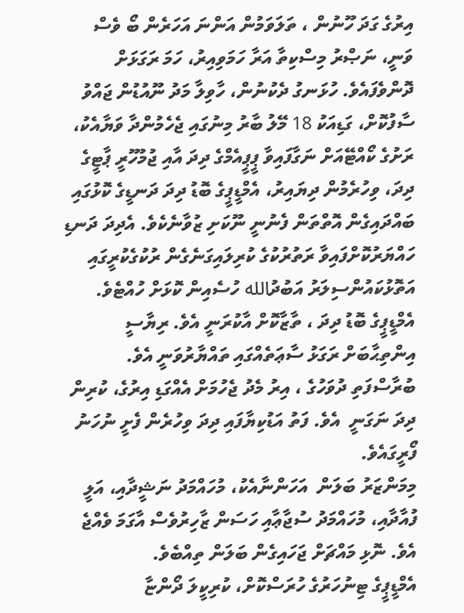އިރުގެ ގަދަ ހޫނުން ، ތަލަވަމުން އަންނަ އަހަރެން ބޯ ވެސް ވަނީ، ނަޞްރު މިސްކިތާ އަރާ ހަމަވިއިރު، ހަމަ ރަގަޅަށް ދޮންވެފައެވެ. ހުޅަނގު ދެކުނުން، ހާވިލާ މަދު ނޫއުޑުން ޖައްވު ސާފުކޮށް، ގަޑިއަކު 18 މޭލު ބާރު މިނުގައި ޖެހެމުންދާ ވަޔާއެކު، ރަށުގެ ކޯއްޓޭއަށް ނަގާފައިވާ ޕީޕީއެމްގެ ދިދަ އާއި ޖުމުހޫރީ ޕާޓީގެ ދިދަ، ވިހުރެމުން ދިޔައިރު، އެމްޑީޕީގެ ބޮޑު ދިދަ ދަނޑީގެ ކޮޅުގައި ބައްދައިގެން އޮތްތަން ފެނުނީ ނޫކަށި ޒުވާނެކެވެ. އެދިދަ ދަނޑި ހައްޔަރުކޮށްފައިވާ ރަތުރުކުގެ ކުރިލައިގަނެގެން ރުކުގެކުރީގައި އަތޮޅުކައުންސިލަރު އަބުދުالله ހުސެއިން ކޮޅަށް ހުއްޓެވެ. އެމްޑީޕީގެ ބޮޑު ދިދަ ، ތާޒާކޮށް އާކުރަނީ އެވެ. ރިޔާސީ އިންތިޙާބަށް ރަގަޅު ސާޢަތެއްގައި ތައްޔާރުވަނީ އެވެ. ބުރާސްފަތި ދުވަހުގެ ، އިރު މެދު ޖެހުމަށް އެއްގަޑި އިރުގެ، ކުރިން ދިދަ ނަގަނީ  އެވެ. ފަތު އަޑުކިޔާފައި ދިދަ ވިހުރެން ފެށީ ނުހަނު ފޯރީގައެވެ.
މިމަންޒަރު ބަލަން  އަހަންނާއެކު، މުހައްމަދު ނަޝީދާއި، އަލީ ފުއާދާއި، މުހައްމަދު ސުޖާޢާއި ހަސަން ޒާހިރުވެސް އާގަމަ ވެއްޖެ އެވެ. ނޮޅި މައްޗަށް ޖަހައިގެން ބަލަން ތިއްބެވެ.
އެމްޑީޕީގެ ޓިނުހަރުގެ ހުރަސްކޮށް، ކުރިކީލަ ދޯންޏާ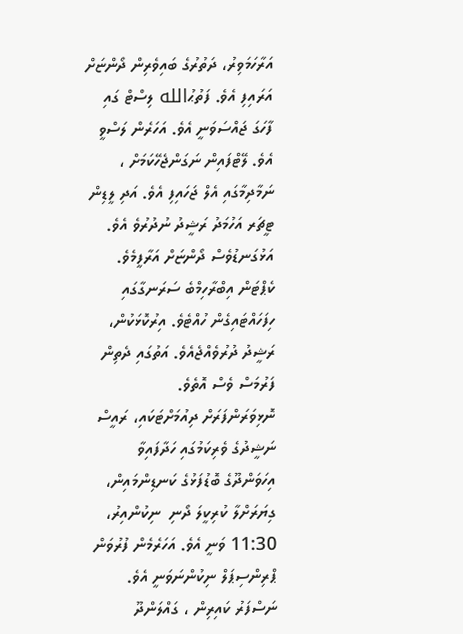އަރާހަމަވިރު، ދަތުރުގެ ބައިވެރިން ދޯންޏަށް އަރައިފި އެވެ. ފަތުޙުالله ލިސްޓް ގައި ފާހަގަ ޖައްސަވަނީ އެވެ. އަހަރެން ލަސްވީ އެވެ. ލޭޓްފައިން ނަގަންޖެހޭކަމަށް ، ނަމާދިމާގައި އެލް ޖަހައިފި އެވެ. އަދި ލީޑިން ޓީޗަރ އަހުމަދު ރަޝީދު ނުދުރުވެ އެވެ. އަޅުގަނޑުވެސް ދޯންޏަށް އަރާފީމެވެ. ކެޕްޓަން އިބްރާހިމްބެ ސަރަނގާގައި ހިފަހައްޓައިގެން ހުއްޓެވެ. އިރުކޮޅަކުން، ރަޝީދު ދުރުވެއްޖެއެވެ. އަތުގައި ދެތިން ފަރުމަސް ވެސް އޮތެވެ.
ނޮޅިވަރަންފަރަށް ދިއުމަށްޓަކައި، ރައީސް ނަޝީދުގެ ވެރިކަމުގައި ހަދާފައިވާ އިހަވަންދޫގެ ބޮޑުފަޅުގެ ކަނޑިންމައިން، ގިޔަރަށްލާ ކުރިކީލަ ދޯނި  ނިކުންއިރު، 11:30 ވަނީ އެވެ. އަހަރެމެން ފުރުވަން ޕްރިންސިޕަލް ނިކުންނަވަނީ އެވެ.
ނަސްފަރު ކައިރިން ، ގައްލަންދޫ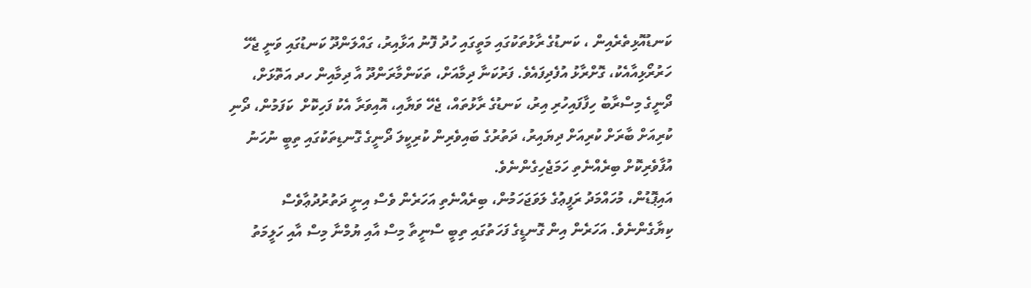ކަނޑުއޮޅިތެރެއިން ، ކަނޑުގެ ރާޅުތަކުގައި މަތީގައި ހުދު ފޮނު އަޅާއިރު، ގައްލަންދޫ ކަނޑުގައި ވަނީ ޖެހޭ ހަރުރޯޅިއާއެކު، ގޮށްރާޅު އުފެދިފައެވެ. ފަރުކަނާ ދިމާއަށް، ތަކަންމާރަންދޫ އާ ދިމާއިން ހދ އަތޮޅަށް، ދޯނީގެ މިސްރާބު ހިފާފައިހުރި އިރު، ކަނޑުގެ ރާޅުތައް، ޖެހޭ ވަޔާއި، އޮއިވަރާ އެކު ފަހިކޮށް  ކަފަމުން، ދޯނި ކުރިއަށް ބާރަށް ކުރިއަށް ދިޔައިރު، ދަތުރުގެ ބައިވެރިން ކުރިކީލަ ދޯނީގެ ގޮނޑިތަކުގައި ތިބީ ނުހަނު އުފާވެރިކޮށް ބިރެއްނެތި ހަމަޖެހިގެންނެވެ.
އައިޕޮޑުން، މުހައްމަދު ރަފީޢުގެ ލަވަޖަހަމުން، ބިރެއްނެތި އަހަރެން ވެސް އިނީ ދަތުރުދުޢާވެސް ކިޔާގެންނެވެ. އަހަރެން އިން ގޮނޑީގެ ފަހަތުގައި ތިބީ ސްނީތާ މިސް އާއި ޔުމްނާ މިސް އާއި ހަލީމަތު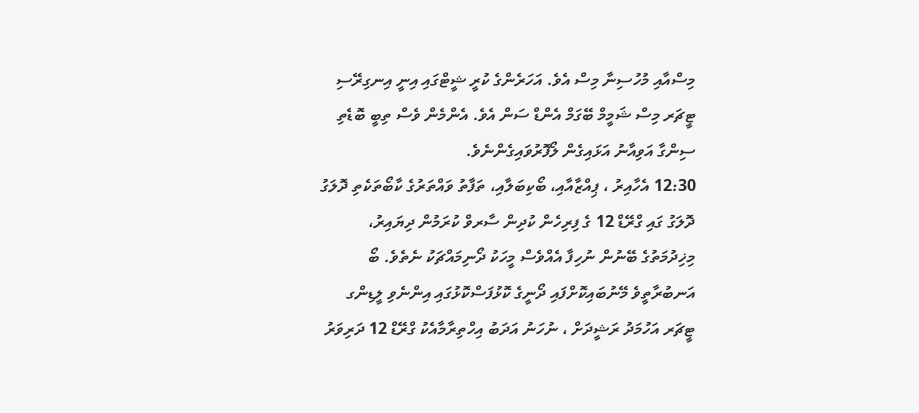މިސްއާއި މުހުސިނާ މިސް އެވެ. އަހަރެންގެ ކުރީ ޝީޓްގައި އިނީ އިނގިރޭސި ޓީޗަރ މިސް ޝަމީމް ބޭގަމް އެންޑް ސަން އެވެ. އެންމެން ވެސް ތިބީ ބޮޑެތި ސިންގާ އަވިއާނު އަޅައިގެން ލޯފޮރުވައިގެންނެވެ.
12:30 އެހާއިރު ، ޕިއްޒާއާއި، ބޯކިބަލާއި، ތަފާތު ވައްތަރުގެ ކާބޯތަކެތި ދޮލަގު ދޮލަގު ގައި ގްރޭޑް 12 ގެ ފިރިހެން ކުދިން ސާރވް ކުރަމުން ދިޔައިރު، މިޚިދުމަތުގެ ބޭނުން ނުހިފާ އެއްވެސް މީހަކު ދޯނިމައްޗަކު ނެތެވެ. ބޯ އަނބުރާތީވެ މޭނުބައިކޮށްފައި ދޯނީގެ ކޮޅުފަސްކޮޅުގައި އިންނެވި ލީޑިންގ ޓީޗަރ އަހުމަދު ރަޝީދަށް ، ނުހަނު އަދަބު އިހްތިރާމާއެކު ގްރޭޑް 12 ދަރިވަރު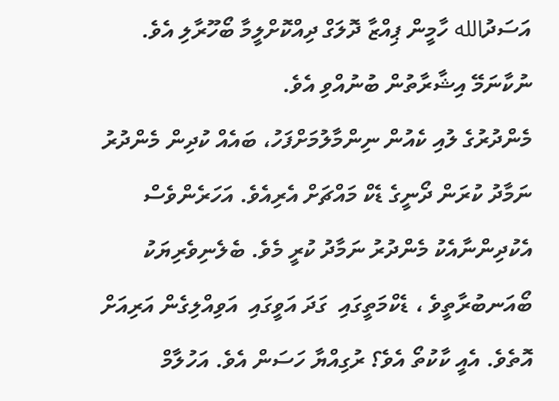އަސަދުالله ހާމީން ޕިއްޒާ ދޮލަގް ދިއްކޮށްލީމާ ބޯހޫރާލި އެވެ. ނުކާނަމޭ އިޝާރާތުން ބުނުއްވި އެވެ.
މެންދުރުގެ ލުއި ކެއުން ނިންމާލުމަށްފަހު، ބައެއް ކުދިން މެންދުރު ނަމާދު ކުރަން ދޯނީގެ ޑެކް މައްޗަށް އެރިއެވެ. އަހަރެންވެސް އެކުދިންނާއެކު މެންދުރު ނަމާދު ކުރީ މެވެ. ބެލެނިވެރިޔަކު ބޯއަނބުރާތީވެ ، ޑެކްމަތީގައި  ގަދަ އަވީގައި  އަވިއްލިގެން އަރިއަށް އޮތެވެ. އެއީ ކާކުތޯ އެވެ؟ ރުގިއްޔާ ހަސަން އެވެ. އަހުލާމް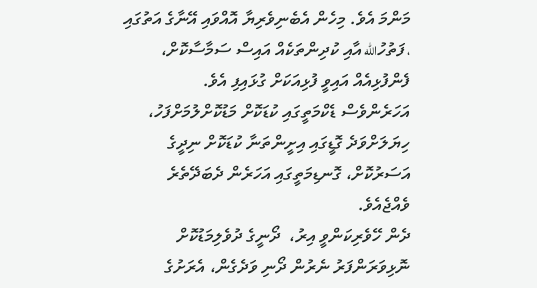މަންމަ އެވެ. މިހެން އެބެނިވެރިޔާ އޮއްވައި އޭނާގެ އަތުގައި ، ފަތުހުالله އާއި ކުދިންތަކެއް އައިސް ސަމާސާކޮށް، ފެންފުޅިއެއް އައިވީ ފުޅިއަކަށް ގުޅައިފި އެވެ.
އަހަރެންވެސް ޑެކްމަތީގައި ކުޑަކޮށް މަޑުކޮށްލުމަށްފަހު، ހިޔަލަށްވަދެ ގޮޑީގައި އިށީންތަނާ ކުޑަކޮށް ނިދީގެ އަސަރުކޮށް، ގޮނޑިމަތީގައި އަހަރެން ދެބަދޭތެރެ ވެއްޖެއެވެ.
ދެން ހޭވެރިކަންވީ އިރު،  ދޯނީގެ ދުވެލިމަޑުކޮށް ނޮޅިވަރަންފަރު ނެރުން ދޯނި ވަދެގެން، އެރަށުގެ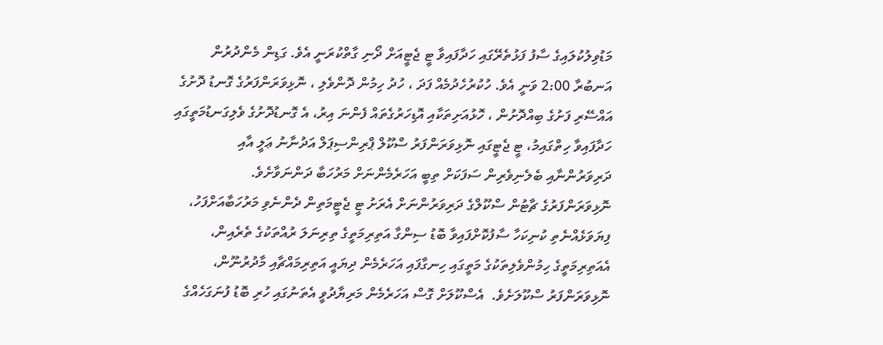މަޑުވިލުކުލައިގެ ސާފު ފަޅުތެރޭގައި ހަދާފައިވާ ޓީ ޖެޓީއަށް ދޯނި ގާތްކުރަނީ އެވެ. ގަޑިން މެންދުރުން އަނބުރާ 2:00 ވަނީ އެވެ. ހުކުރުހެދުމެއް ފަދަ ، ހުދު ހިމުން ދޮންވެލި ، ނޮޅިވަރަންފަރުގެ ގޮނޑު ދޮށުގެ އައްސޭރި ފަށުގެ ބިއްދޮށުން ، ހޮޅުއަށިތަކާއި އޮޑިހަރުގެތައް ފެންނަ އިރު، އެ ގޮނޑުދޮށުގެ ވެލިގަނޑުމަތީގައި ހަދާފައިވާ ހިތްގައިމު، ޓީ ޖެޓީގައި ނޮޅިވަރަންފަރު ސްކޫލް ޕްރިންސިޕަލް އަދުނާނު ޢަލީ އާއި  ދަރިވަރުންނާއި ބެލެނިވެރިން ސަފަކަށް ތިބީ އަހަރެމެންނަށް މަރުހަބާ ދަންނަވާށެވެ.
ނޮޅިވަރަންފަރުގެ ޗާޓުން ސްކޫލްގެ ދަރިވަރުންނަށް އެރަށު ޓީ ޖެޓީމަތިން ދެންނެވި މަރުހަބާއަށްފަހު، ފިޔަވަޅެއްނެތި ކުނިކަހާ ސާފުކޮށްފައިވާ ބޮޑު ސިންގާ އަތިރިމަތީގެ ތިރިނަލަ ރުއްތަކުގެ ތެރެއިން،  އެއަތިރިމަތީގެ ހިމުންވެލިތަކުގެ މަތީގައި ހިނގާފައި އަހަރެމެން ދިޔައީ އަތިރިމައްޗާއި މާދުރުނޫން، ނޮޅިވަރަންފަރު ސްކޫލަށެވެ.  އެސްކޫލަށް ގޮސް އަހަރެމެން މަރިޔާދުވީ އެތަނުގައި ހުރި ބޮޑު ފުނަގަހެއްގެ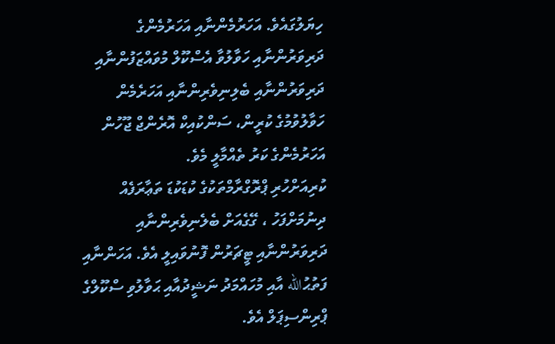ހިޔަލުގައެވެ. އަހަރުމެންނާއި އަހަރުމެންގެ ދަރިވަރުންނާއި ހަވާލުވާ އެސްކޫލް މުވައްޒަފުންނާއި ދަރިވަރުންނާއި ބެލިނިވެރިންނާއި އަހަރެމެން ހަވާލުވުމުގެ ކުރީން، ސަންކުއިކް އޮރެންޖް ޖޫހުން އަހަރުމެންގެ ކަރު ތެއްމާލީ މެވެ.
ކުރިއަށްހުރި ޕްރޮގްރާމްތަކުގެ ކުޑަކުޑަ ތަޢާރަފެއް ދިނުމަށްފަހު ، ގޭގެއަށް ބެލެނިވެރިންނާއި ދަރިވަރުންނާއި ޓީޗަރުން ފޮނުވައިލީ އެވެ. އަހަންނާއި ފަތުޙުالله އާއި މުހައްމަދު ނަޝީދުއާއި ޙަވާލުވި ސްކޫލްގެ ޕްރިންސިޕަލް އެވެ.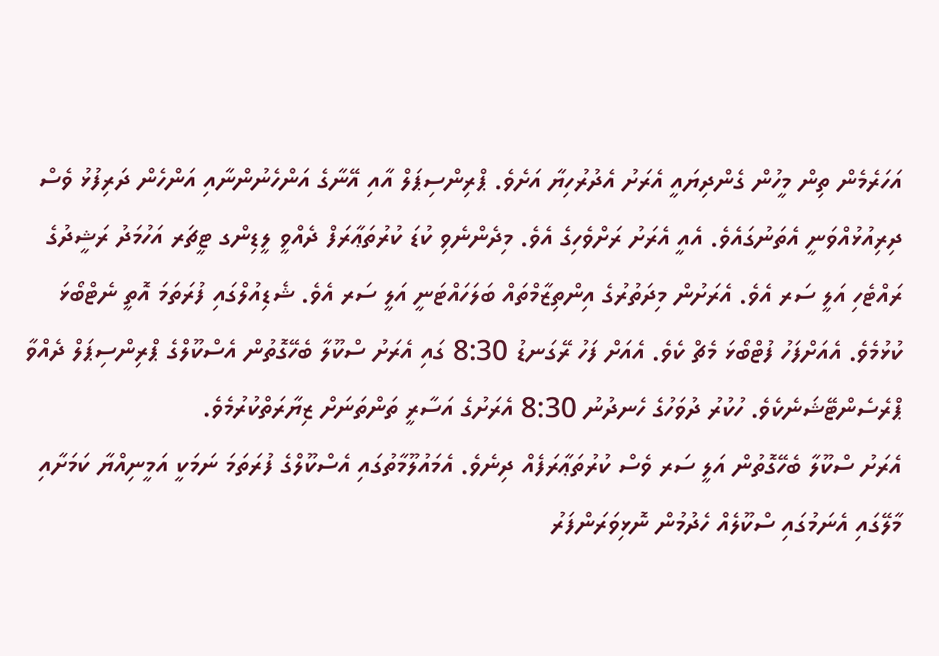އަހަރެމެން ތިން މީހުން ގެންދިޔައީ އެރަށު އެދުރުހިޔާ އަށެވެ. ޕްރިންސިޕަލް އާއި އޭނާގެ އަންހެނުންނާއި އަންހެން ދަރިފުޅު ވެސް ދިރިއުޅުއްވަނީ އެތަނުގައެވެ. އެއީ އެރަށު ރަށްވެހިގެ އެވެ. މިދެންނެވި ކުޑަ ކުރުތަޢާރަފް ދެއްވީ ލީޑިންގ ޓީޗަރ އަހުމަދު ރަޝީދުގެ ރައްޓެހި އަލީ ސަރ އެވެ. އެރަށުން މިދަތުރުގެ އިންތިޒާމްތައް ބަލަހައްޓަނީ އަލީ ސަރ އެވެ. ޝެޑިއުލްގައި ފުރަތަމަ އޮތީ ނެޓްބޯޅަ ކުޅުމެވެ. އެއަށްފަހު ފުޓްބޯޅަ މެޗް ކެވެ. އެއަށް ފަހު ރޭގަނޑު 8:30 ގައި އެރަށު ސްކޫލާ ބެހޭގޮތުން އެސްކޫލްގެ ޕްރިންސިޕަލް ދެއްވާ ޕްރެސެންޓޭޝަނެކެވެ. ހުކުރު ދުވަހުގެ ހެނދުނު 8:30 އެރަށުގެ އަސާރީ ތަންތަނަށް ޒިޔާރަތްކުރުމެވެ.
އެރަށު ސްކޫލާ ބެހޭގޮތުން އަލީ ސަރ ވެސް ކުރުތަޢާރަފެއް ދިނެވެ. އެމައުލޫމާތުގައި އެސްކޫލްގެ ފުރަތަމަ ނަމަކީ އަމީނިއްޔާ ކަމަށާއި މާލޭގައި އެނަމުގައި ސްކޫލެއް ހެދުމުން ނޮޅިވަރަންފަރު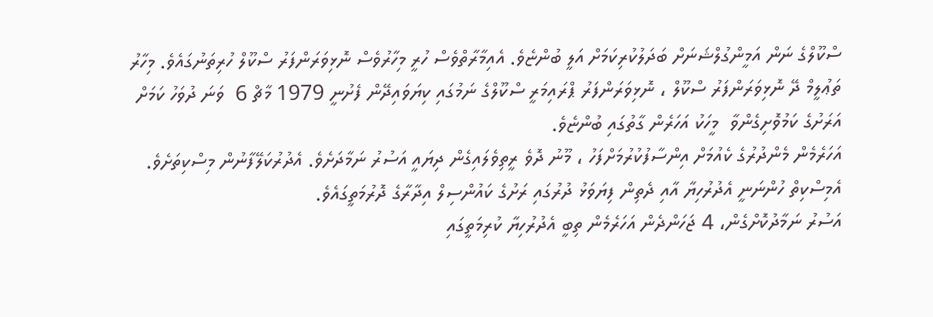ސްކޫލްގެ ނަން އަމީންގުލްޝަނަށް ބަދަލުކުރިކަމަށް އަލީ ބުންޏެވެ. އެއިމާރާތްވެސް ހުރީ މިހާރުވެސް ނޮޅިވަރަންފަރު ސްކޫލް ހުރިތަނުގައެވެ. މިހާރު ތަޢުލީމް ދޭ ނޮޅިވަރަންފަރު ސްކޫލް ، ނޮޅިވަރަންފަރު ޕްރައިމަރީ ސްކޫލްގެ ނަމުގައި ކިޔަވައިދޭން ފެށުނީ 1979 މާޗް 6  ވަނަ ދުވަހު ކަމަށް އަރަށުގެ ކަމުވޮށިގެންވާ  މީހަކު އަހަރެން ގާތުގައި ބުންޏެވެ.
އަހަރެމެން މެންދުރުގެ ކެއުމަށް އިންސާފުކުރުމަށްފަހު ، މޫނު ދޮވެ ރީތިވެލައިގެން ދިޔައީ އަސުރު ނަމާދަށެވެ. އެދުރުކަލޭފާނުން މިސްކިތަށެވެ. އެމިސްކިތް ހުންނަނީ އެދުރުހިޔާ އާއި ދެތިން ފިޔަވަޅު ދުރުގައި ރަށުގެ ކައުންސިލް އިދާރާގެ ދޮރުމަތީގައެވެ.
އަސުރު ނަމާދުކޮށްގެން، 4 ޖަހަންދެން އަހަރެމެން ތިބީ އެދުރުހިޔާ ކުރިމަތީގައި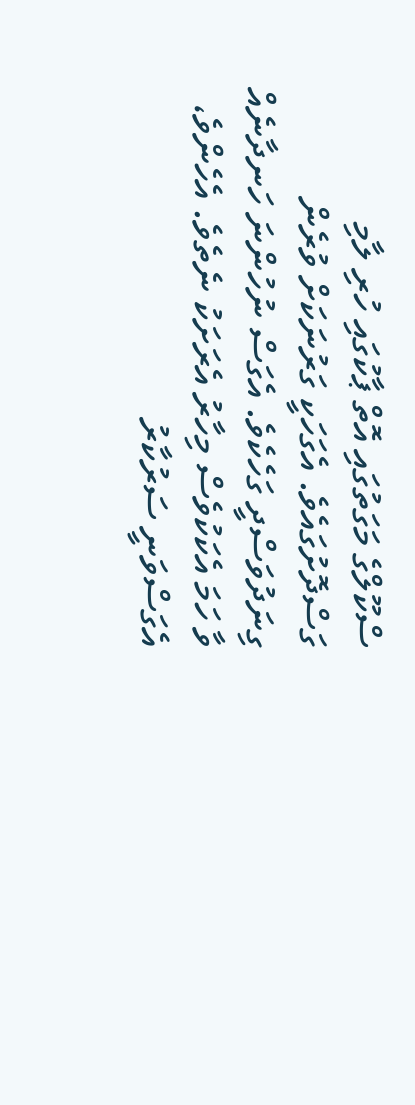ސްކޫލްގެ މަގަތުގައި އޮތް ޕާކުގައި ހުރި ލާމި ގަސްދޮށުގައެވެ. އެގަހަކީ ގަރުނަކަށް ވުރެން ގިނަދުވަސްދީ ގަހެކެވެ. އެގަސް ނުހުންނަ ހަނދާނެއް ވާ ހަމަ އެކަކުވެސް މިހާރު އެރަށަކު ނެތެވެ. އެހެންވެ، އެގަސްވަނީ ސަރުކާރު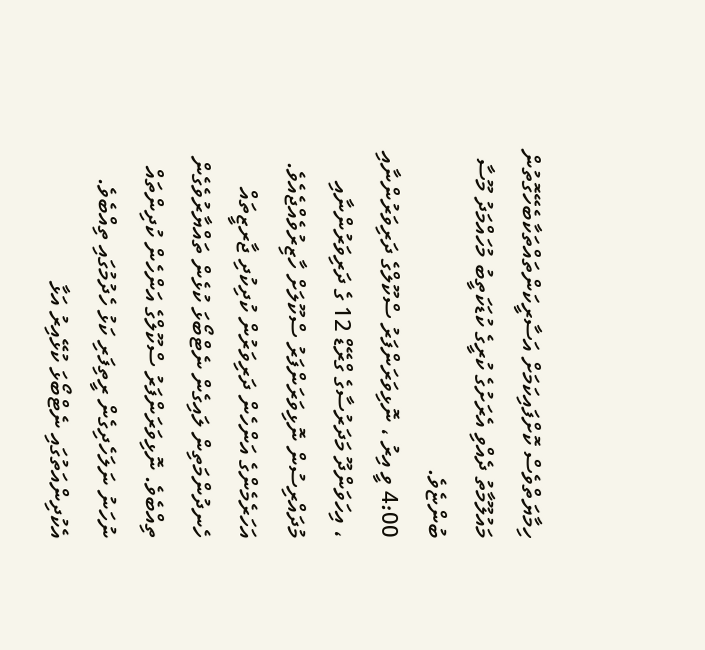ހިމާޔަތްވެސް ކޮށްފައިކަމަށް އަސާރީކަންތައްތަކާބެހޭގޮތުން މައުލޫމާތު ދެއްވި އެރަށުގެ ކުރީގެ ކުޑަކަތީބު މުހައްމަދު މޫސާ ބުންޏެވެ.
4:00 ވީ އިރު ، ނޮޅިވަރަންފަރު ސްކޫލްގެ ދަރިވަރުންނާއި ، އިހަވަންދޫ މަދަރުސާގެ ގްރޭޑް 12 ގެ ދަރިވަރުންނާއި މުދައްރިސުން ނޮޅިވަރަންފަރު ސްކޫލަށް ހާޒިރުވެއްޖެއެވެ. އަހަރެމެންގެ އަންހެން ދަރިވަރުން ކުދިކުދި ޖާރޒީތައް ހެނދުންމަތިން ލައިގެން ނެޓްބޯޅަ ކުޅެން ތައްޔާރުވެގެން ތިއްބެވެ. ނޮޅިވަރަންފަރު ސްކޫލްގެ އަންހެން ކުދިންތައް ނުހަނު ނަލަހެދިގެން ރީތިފަރި ކަޅު ހެދުމުގައި ތިއްބެވެ. އެކުދިންއަތުގައި ނެޓްބޯޅަ ކުޅޭއިރު އަޅާ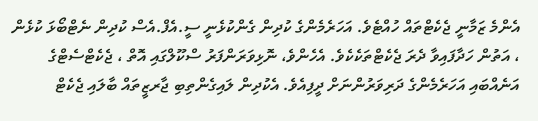އެންމެ ޒަމާނީ ޖެކެޓްތައް ހުއްޓެވެ. އަހަރެމެންގެ ކުދިން ގެންކުޅެނީ ސީ.އެފް.އެސް ކުދިން ނެޓްބޯޅަ ކުޅެން ، އަތުން ހަދާފައިވާ ދެރަ ޖެކެޓްތަކެކެވެ. އެހެންވެ، ނޮޅިވަރަންފަރު ސްކޫލްގައި އޮތް ، ޖެކެޓްސެޓްގެ އަނެއްބައި އަހަރެމެންގެ ދަރިވަރުންނަށް ދީފިއެވެ. އެކުދިން ލައިގެންތިބި ޖާރޒީތައް ބާލައި ޖެކެޓް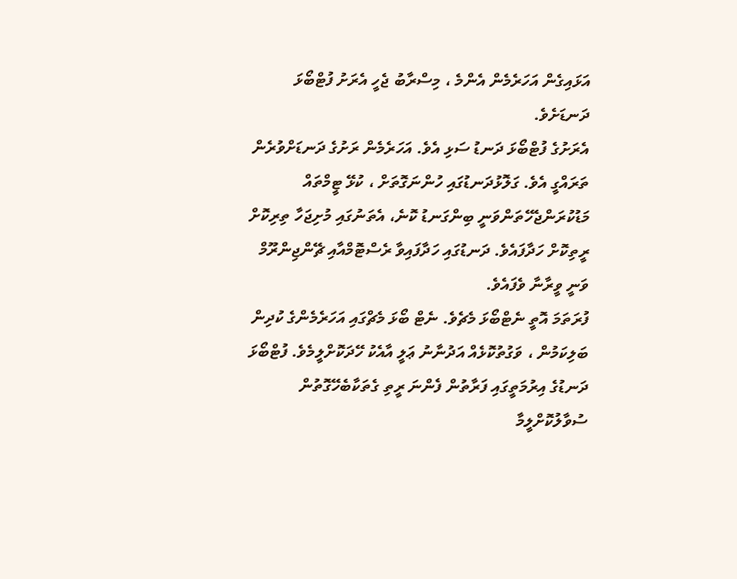އަޅައިގެން އަހަރެމެން އެންމެ ، މިސްރާބު ޖެހީ އެރަށު ފުޓްބޯޅަ ދަނޑަށެވެ.
އެރަށުގެ ފުޓްބޯޅަ ދަނޑު ސަޅި އެވެ. އަހަރެމެން ރަށުގެ ދަނޑަށްވުރެން ތަރައްގީ އެވެ. ގަލޮޅުދަނޑުގައި ހުންނަގޮތަށް ، ކުޅޭ ޓީމްތައް މަޑުކުރަންޖެހޭތަންވަނީ ބިންގަނޑު ކޮނެ، އެތަނުގައި މުށިޖަހާ ތިރިކޮށް ރީތިކޮށް ހަދާފައެވެ. ދަނޑުގައި ހަދާފައިވާ ރެސްޓޮމްއާއި ޗޭންޖިންރޫމް ވަނީ ވީރާނާ ވެފައެވެ.
ފުރަތަމަ އޮތީ ނެޓްބޯޅަ މެޗެވެ. ނެޓް ބޯޅަ މެޗްގައި އަހަރެމެންގެ ކުދިން ބަލިކަމުން ، ވަގުތުކޮޅެއް އަދުނާނު ޢަލީ އާއެކު ހޭދަކޮށްލީމެވެ. ފުޓްބޯޅަ ދަނޑުގެ އިރުމަތީގައި ފަރާތުން ފެންނަ ރީތި ގެތަކާބެހޭގޮތުން ސުވާލުކޮށްލީމާ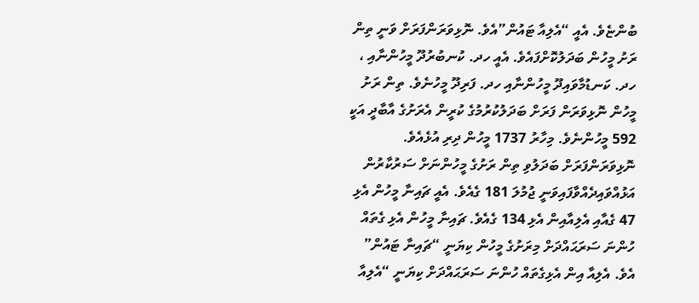ބުންޏެވެ. އެއީ “އެލިއާ ޓައުން”އެވެ. ނޮޅިވަރަންފަރަށް ވަނީ ތިން ރަށު މީހުން ބަދަލުކޮށްފައެވެ. އެއީ ހދ. ކުނބުރުދޫ މީހުންނާއި ، ހދ. ކަނޑުމާވައިދޫ މީހުންނާއި ހދ. ފަރިދޫ މީހުނެވެ. ތިން ރަށު މީހުން ނޮޅިވަރަން ފަރަށް ބަދަލުކުރުމުގެ ކުރީން އެރަށުގެ އާބާދީ އަކީ 592 މީހުންނެވެ. މިހާރު 1737 މީހުން ދިރި އުޅެއެވެ. ނޮޅިވަރަންފަރަށް ބަދަލުވި ތިން ރަށުގެ މީހުންނަށް ސަރުކާރުން އަޅުއްވައިދެއްވާފައިވަނީ ޖުމުލަ 181 ގެއެވެ. އެއީ ޗައިނާ މީހުން އެޅި 47 ގެއާއި އެލިއާއިން އެޅި 134 ގެއެވެ. ޗައިނާ މީހުން އެޅި ގެތައް ހުންނަ ސަރަޙައްދަށް މިރަށުގެ މީހުން ކިޔަނީ “ޗައިނާ ޓައުން” އެވެ. އެލިއާ އިން އެޅިގެތައް ހުންނަ ސަރަޙައްދަށް ކިޔަނީ “އެލިއާ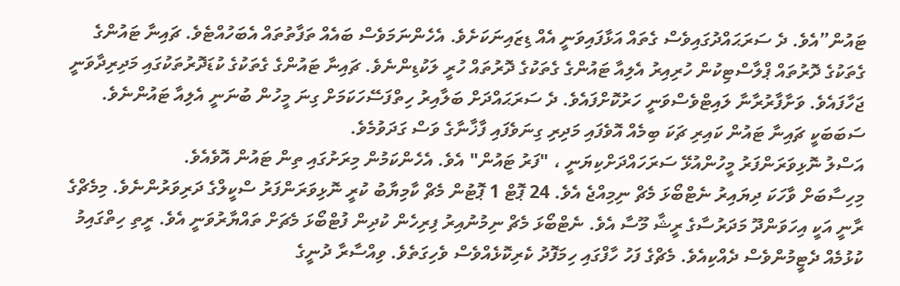ޓައުން”އެވެ. ދެ ސަރަޙައްދުގައިވެސް ގެތައް އަޅާފައިވަނީ އެއް ޑިޒައިނަކަށެވެ. އެހެންނަމަވެސް ބައެއް ތަފާތުތައް އެބަހުއްޓެވެ. ޗައިނާ ޓައުންގެ ގެތަކުގެ ދޮރުތައް ޕްލާސްޓިކުން ހުރިއިރު އެލިއާ ޓައުންގެ ގެތަކުގެ ދޮރުތައް ހުރީ ލަކުޑިންނެވެ. ޗައިނާ ޓައުންގެ ގެތަކުގެ ކުޑަދޮރުތަކުގައި މަދިރިދާވަނީ ޖަހާފައެވެ. ވަށާފާރުރާނާ ލައިޓްވެސްވަނީ ހަރުކޮށްފައެވެ. ދެ ސަރަޙައްދަށް ބަލާއިރު ހިތްފަސޭހަކަމަށް ގިނަ މީހުން ބުނަނީ އެލިއާ ޓައުންނެވެ. ސަބަބަކީ ޗައިނާ ޓައުން ކައިރި ޗަކަ ބިމެއް އޮވެފައި މަދިރި ގިނަވެފައި ފާޚާނާގެ ވަސް ގަދަވުމެވެ.
އަސްލު ނޮޅިވަރަންފަރު މީހުންއުޅޭ ސަރަހައްދަށްކިޔަނީ ، "ފަރު ޓައުން" އެވެ. އެހެންކަމުން މިރަށުގައި ތިން ޓައުން އޮވެއެވެ.
މިހިސާބަށް ވާހަކަ ދިޔައިރު ނެޓްބޯޅަ މެޗް ނިމިއްޖެ އެވެ. 24 ޕޮޓް 1 ޕޮޓުން މެޗް ކާމިޔާބު ކުރީ ނޮޅިވަރަންފަރު ސްކީލްގެ ދަރިވަރުންނެވެ. މިމެޗްގެ ރާނީ އަކީ އިހަވަންދޫ މަދަރުސާގެ ރީޝާ މޫސާ އެވެ. ނެޓްބޯޅަ މެޗް ނިމުނުއިރު ފިރިހެން ކުދިން ފުޓްބޯޅަ މެޗަށް ތައްޔާރުވަނީ އެވެ. ރީތި ހިތްގައިމު ކުޅުމެއް ދެޓީމުންވެސް ދެއްކިއެވެ. މެޗްގެ ފަހު ހާފްގައި ހިމަފޮދު ކެރިކޮޅެއްވެސް ވެހިގަތެވެ. ވިއްސާރާ ދުނީގެ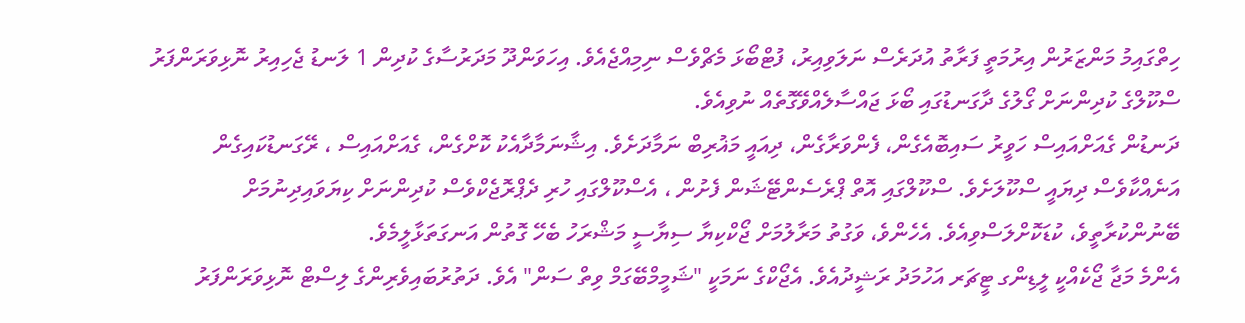ހިތްގައިމު މަންޒަރުން އިރުމަތީ ފަރާތު އުދަރެސް ނަލަވިއިރު، ފުޓްބޯޅަ މެޗްވެސް ނިމިއްޖެއެވެ. އިހަވަންދޫ މަދަރުސާގެ ކުދިން 1 ލަނޑު ޖެހިއިރު ނޮޅިވަރަންފަރު ސްކޫލްގެ ކުދިންނަށް ގޯލުގެ ދާގަނޑުގައި ބޯޅަ ޖައްސާލެއްވޭގޮތެއް ނުވިއެވެ.
ދަނޑުން ގެއަށްއައިސް ހަވީރު ސައިބޮއެގެން، ފެންވަރާގެން، ދިއައީ މަޣުރިބް ނަމާދަށެވެ. އިޝާނަމާދާއެކު ކޮށްގެން، ގެއަށްއައިސް ، ރޭގަނޑުކައިގެން އަނެއްކާވެސް ދިޔައީ ސްކޫލަށެވެ. ސްކޫލްގައި އޮތް ޕްރެސެންޓޭޝަން ފެށުން ، އެސްކޫލްގައި ހުރި ދެޕްރޮޖެކްވެސް ކުދިންނަށް ކިޔަވައިދިނުމަށް ބޭނުންކުރާތީވެ، ކުޑަކޮށްލަސްވިއެވެ. އެހެންވެ، ވަގުތު މަރާލުމަށް ޖޯކްކިޔާ ސިޔާސީ މަޝްރަހު ބެހޭ ގޮތުން އަނގަތަޅާލީމެވެ.
އެންމެ މަޖާ ޖޯކެއްކީ ލީޑިންގ ޓީޗަރ އަހުމަދު ރަޝީދުއެވެ. އެޖޯކްގެ ނަމަކީ "ޝަމީމްބޭގަމް ވިތް ސަން" އެވެ. ދަތުރުބައިވެރިންގެ ލިސްޓް ނޮޅިވަރަންފަރު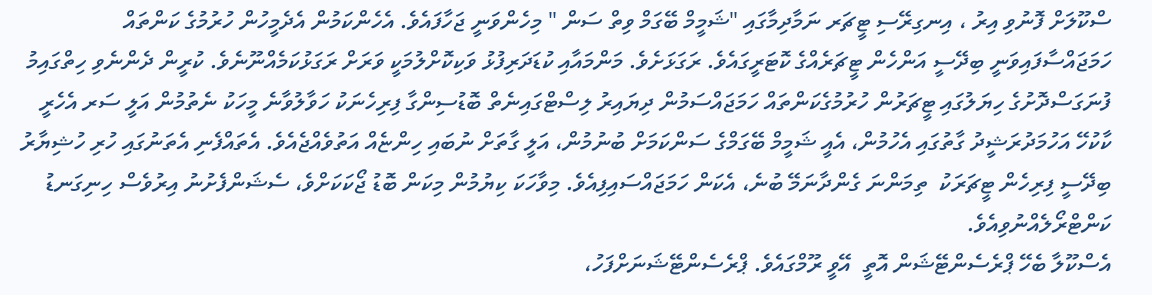ސްކޫލަށް ފޮނުވި އިރު ، އިނގިރޭސި ޓީޗަރ ނަމާދިމާގައި "ޝަމީމް ބޭގަމް ވިތް ސަން " މިހެންވަނީ ޖަހާފައެވެ. އެހެންކަމުން އެދެމީހުން ހުރުމުގެ ކަންތައް ހަމަޖައްސާފައިވަނީ ބިދޭސީ އަންހެން ޓީޗަރެއްގެ ކޮޓަރީގައެވެ. ރަގަޅަށެވެ. މަންމައާއި ކުޑަދަރިފުޅު ވަކިކޮށްލުމަކީ ވަރަށް ރަގަޅުކަމެއްނޫނެވެ. ކުރީން ދެންނެވި ހިތްގައިމު ފުނަގަސްދޮށުގެ ހިޔަލުގައި ޓީޗަރުން ހުރުމުގެކަންތައް ހަމަޖައްސަމުން ދިޔައިރު ލިސްޓްގައިނެތް ބޮޑުސިންގާ ފިރިހެނަކު ހަވާލުވާނެ މީހަކު ނެތުމުން އަލީ ސަރ އެހެރީ ކާކުހޭ އަހުމަދުރަޝީދު ގާތުގައި އެހުމުން، އެއީ ޝަމީމް ބޭގަމްގެ ސަންކަމަށް ބުނުމުން، އަލީ ގާތަށް ނުބައި ހިންޏެއް އަތުވެއްޖެއެވެ. އެތައްފެނި އެތަނުގައި ހުރި ހުޝިޔާރު ބިދޭސީ ފިރިހެން ޓީޗަރަކު  ތިމަންނަ ގެންދާނަމޭ ބުނެ، އެކަން ހަމަޖައްސައިފިއެވެ. މިވާހަކަ ކިޔުމުން މިކަން ބޮޑު ޖޯކަކަށްވެ، ސެޝަންފެށުނު އިރުވެސް ހިނިގަނޑު ކަންޓްރޯލެއްނުވިއެވެ.
އެސްކޫލާ ބެހޭ ޕްރެސެންޓޭޝަން އޮތީ  އޭވީ ރޫމްގައެވެ. ޕްރެސެންޓޭޝަނަށްފަހު،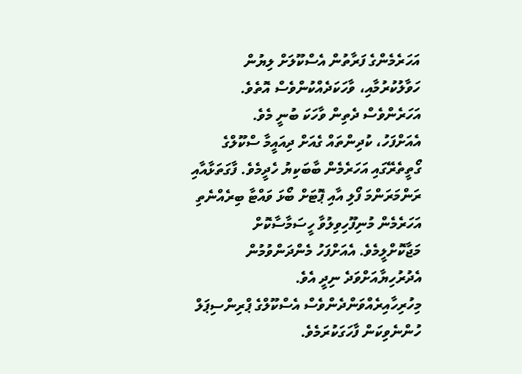އަހަރެމެންގެ ފަރާތުން އެސްކޫލަށް ލިޔުން ހަވާލުކުރުމާއި، ވާހަކަދެއްކުންވެސް އޮތެވެ. އަހަރެންވެސް ދެތިން ވާހަކަ ބުނީ މެވެ.
އެއަށްފަހު، ކުދިންތައް ގެއަށް ދިއައީމާ ސްކޫލްގެ ގޯތީތެރޭގައި އަހަރެމެން ބާބަކިޔު ހެދީމެވެ. ފާގަތަޅާއާއި ރަންމަރަންމަ ފޯލި އާއި ޕޮޓަށް ބޯޅަ ވައްޓާ ބިރެއްނެތި އަހަރެމެން މުނިފޫހިވިލުވާ ހީސަމާސާކޮށް މަޖާކޮށްލީމެވެ. އެއަށްފަހު މެންދަންވުމުން އެދުރުހިޔާއަށްވަދެ ނިދީ އެވެ. މިހުރިހާއިރެއްވަންދެންވެސް އެސްކޫލްގެ ޕްރިންސިޕަލް ހުންނެވިކަން ފާހަގަކުރަމެވެ.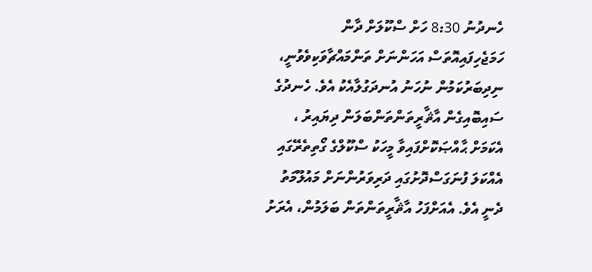ހެނދުނު 8:30 ހަށް ސްކޫލަށް ދާން ހަމަޖެހިފައިއޮތަސް އަހަންނަށް ތަންމައްޗާވަކިވެވުނީ، ނިދިބަރުކަމުން ނުހަނު އުނދަގުލާއެކު އެވެ. ހެނދުގެ ސައިބޮއިގެން އާޘާރީތަންތަންބަލަން ދިޔައިރު ، އެކަމަށް ޙާއްޞަކޮށްފައިވާ މީހަކު ސްކޫލްގެ ގޯތިތެރޭގައި އެއްކަލަ ފުނަގަސްދޮށުގައި ދަރިވަރުންނަށް މައުލޫމަތު ދެނީ އެވެ. އެއަށްފަހު އާޘާރީތަންތަން ބަލަމުން، އެރަށު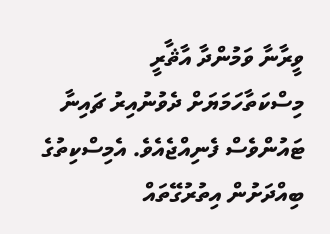ވީރާނާ ވަމުންދާ އާޘާރީ މިސްކަތާހަމަޔަށް ދެވުނުއިރު ޗައިނާ ޓައުންވެސް ފެނިއްޖެއެވެ. އެމިސްކިތުގެ ބިއްދަށުން އިތުރުގޭތައް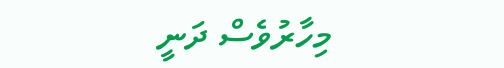މިހާރުވެސް ދަނީ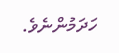ހަދަމުންނެވެ.